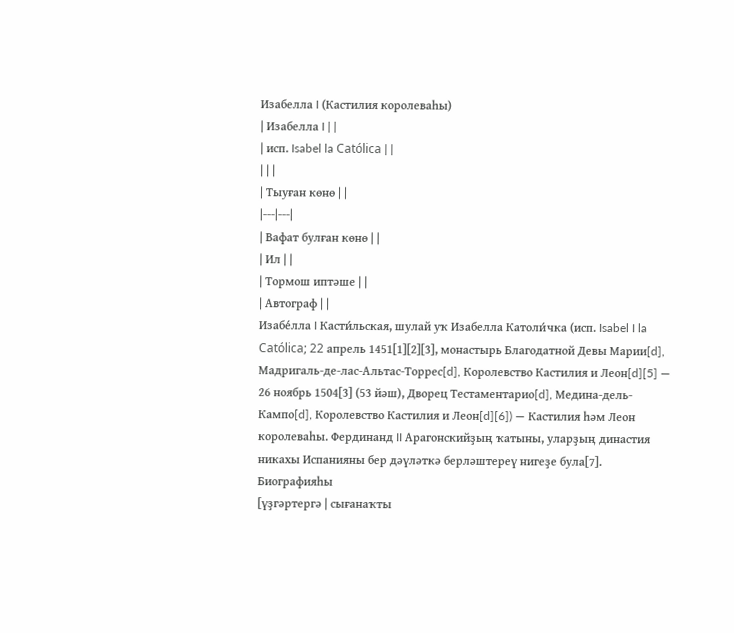Изабелла I (Кастилия королеваһы)
| Изабелла I | |
| исп. Isabel la Católica | |
| | |
| Тыуған көнө | |
|---|---|
| Вафат булған көнө | |
| Ил | |
| Тормош иптәше | |
| Автограф | |
Изабе́лла I Касти́льская, шулай уҡ Изабелла Католи́чка (исп. Isabel I la Católica; 22 апрель 1451[1][2][3], монастырь Благодатной Девы Марии[d], Мадригаль-де-лас-Альтас-Торрес[d], Королевство Кастилия и Леон[d][5] — 26 ноябрь 1504[3] (53 йәш), Дворец Тестаментарио[d], Медина-дель-Кампо[d], Королевство Кастилия и Леон[d][6]) — Кастилия һәм Леон королеваһы. Фердинанд II Арагонскийҙың ҡатыны, уларҙың династия никахы Испанияны бер дәүләткә берләштереү нигеҙе була[7].
Биографияһы
[үҙгәртергә | сығанаҡты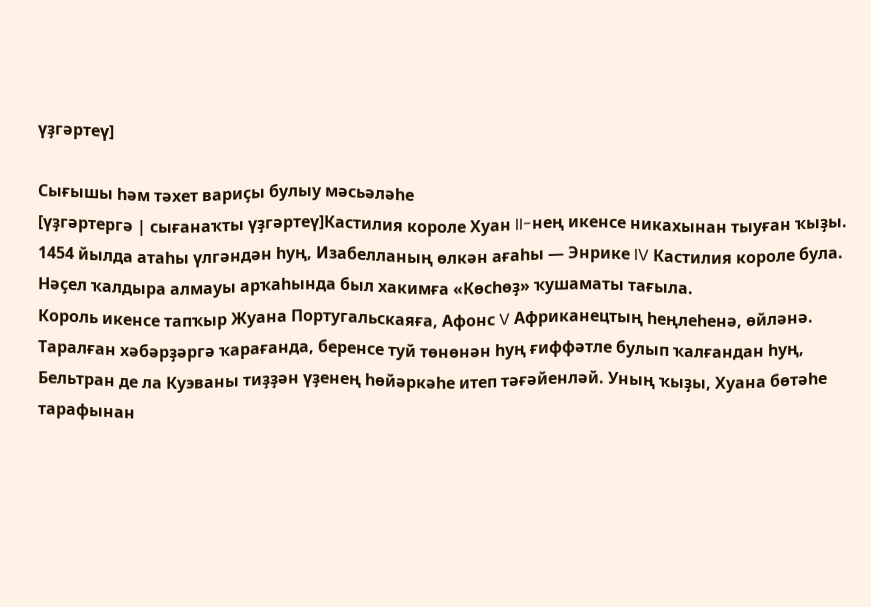үҙгәртеү]

Сығышы һәм тәхет вариҫы булыу мәсьәләһе
[үҙгәртергә | сығанаҡты үҙгәртеү]Кастилия короле Хуан II-нең икенсе никахынан тыуған ҡыҙы.
1454 йылда атаһы үлгәндән һуң, Изабелланың өлкән ағаһы — Энрике IV Кастилия короле була. Нәҫел ҡалдыра алмауы арҡаһында был хакимға «Көсһөҙ» ҡушаматы тағыла.
Король икенсе тапҡыр Жуана Португальскаяға, Афонс V Африканецтың һеңлеһенә, өйләнә. Таралған хәбәрҙәргә ҡарағанда, беренсе туй төнөнән һуң ғиффәтле булып ҡалғандан һуң, Бельтран де ла Куэваны тиҙҙән үҙенең һөйәркәһе итеп тәғәйенләй. Уның ҡыҙы, Хуана бөтәһе тарафынан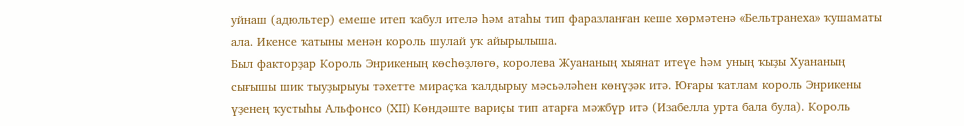уйнаш (адюльтер) емеше итеп ҡабул ителә һәм атаһы тип фаразланған кеше хөрмәтенә «Бельтранеха» ҡушаматы ала. Икенсе ҡатыны менән король шулай уҡ айырылыша.
Был факторҙар Король Энрикеның көсһөҙлөгө, королева Жуананың хыянат итеүе һәм уның ҡыҙы Хуананың сығышы шик тыуҙырыуы тәхетте мираҫҡа ҡалдырыу мәсьәләһен көнүҙәк итә. Юғары ҡатлам король Энрикены үҙенең ҡустыһы Альфонсо (XII) Көндәште вариҫы тип атарға мәжбүр итә (Изабелла урта бала була). Король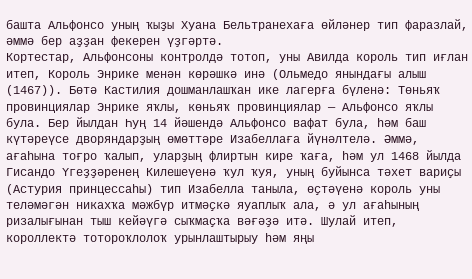башта Альфонсо уның ҡыҙы Хуана Бельтранехаға өйләнер тип фаразлай, әммә бер аҙҙан фекерен үҙгәртә.
Кортестар, Альфонсоны контролдә тотоп, уны Авилда король тип иғлан итеп, Король Энрике менән көрәшкә инә (Ольмедо янындағы алыш (1467)). Бөтә Кастилия дошманлашҡан ике лагерға бүленә: Төньяҡ провинциялар Энрике яҡлы, көньяҡ провинциялар — Альфонсо яҡлы була. Бер йылдан Һуң 14 йәшендә Альфонсо вафат була, һәм баш күтәреүсе дворяндарҙың өмөттәре Изабеллаға йүнәлтелә. Әммә, ағаһына тоғро ҡалып, уларҙың флиртын кире ҡаға, һәм ул 1468 йылда Гисандо Үгеҙҙәренең Килешеүенә ҡул ҡуя, уның буйынса тәхет вариҫы (Астурия принцессаһы) тип Изабелла таныла, өҫтәүенә король уны теләмәгән никахҡа мәжбүр итмәҫкә яуаплыҡ ала, ә ул ағаһының ризалығынан тыш кейәүгә сыҡмаҫҡа вәғәҙә итә. Шулай итеп, короллектә тотороҡлолоҡ урынлаштырыу һәм яңы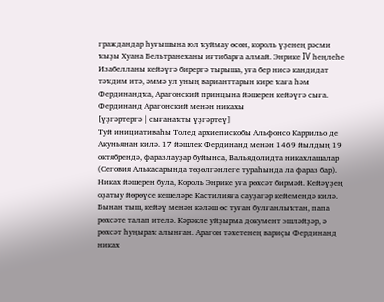граждандар һуғышына юл ҡуймау өсөн, король үҙенең рәсми ҡыҙы Хуана Бельтранеханы иғтибарға алмай. Энрике IV һеңлеһе Изабелланы кейәүгә бирергә тырыша, уға бер нисә кандидат тәҡдим итә, әммә ул уның варианттарын кире ҡаға һәм Фердинандҡа, Арагонский принцына йәшерен кейәүгә сыға.
Фердинанд Арагонский менән никахы
[үҙгәртергә | сығанаҡты үҙгәртеү]
Туй инициативаһы Толед архиепискобы Альфонсо Каррильо де Акуньянан килә. 17 йәшлек Фердинанд менән 1469 йылдың 19 октябрендә, фаразлауҙар буйынса, Вальядолидта никахлашалар (Сеговия Алькасарында төҙөлгәнлеге тураһында ла фараз бар). Никах йәшерен була, Король Энрике уға рөхсәт бирмәй. Кейәүҙең оҙатыу йөрөүсе кешеләре Кастилияға сауҙагәр кейемендә килә. Бынан тыш, кейәү менән кәләш өс туған булғанлыҡтан, папа рөхсәте талап ителә. Кәрәкле уйҙырма документ эшләйҙәр, ә рөхсәт һуңыраҡ алынған. Арагон тәхетенең вариҫы Фердинанд никах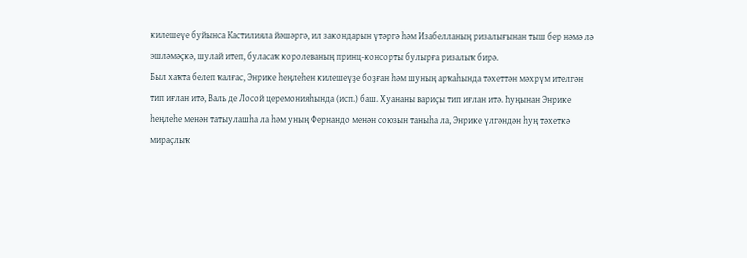килешеүе буйынса Кастилияла йәшәргә, ил закондарын үтәргә һәм Изабелланың ризалығынан тыш бер нәмә лә эшләмәҫкә, шулай итеп, буласаҡ королеваның принц-консорты булырға ризалыҡ бирә.
Был хаҡта белеп ҡалғас, Энрике һеңлеһен килешеүҙе боҙған һәм шуның арҡаһында тәхеттән мәхрүм ителгән тип иғлан итә, Валь де Лосой церемонияһында (исп.) баш. Хуананы вариҫы тип иғлан итә. Һуңынан Энрике һеңлеһе менән татыулашһа ла һәм уның Фернандо менән союзын таныһа ла, Энрике үлгәндән һуң тәхеткә мираҫлыҡ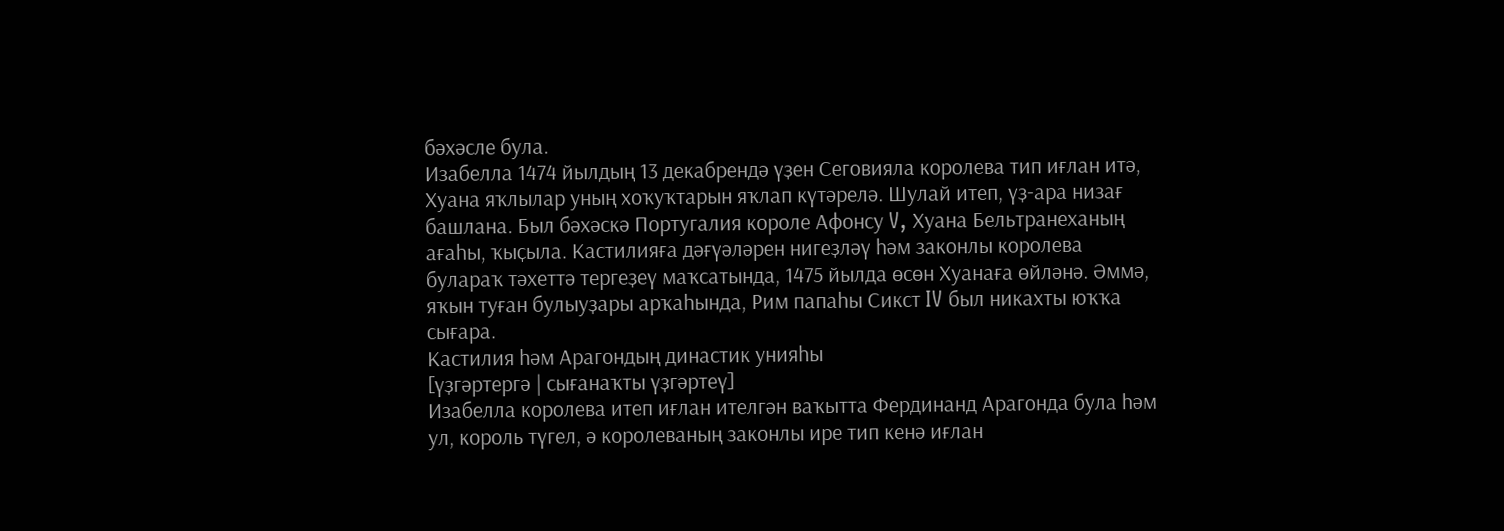бәхәсле була.
Изабелла 1474 йылдың 13 декабрендә үҙен Сеговияла королева тип иғлан итә, Хуана яҡлылар уның хоҡуҡтарын яҡлап күтәрелә. Шулай итеп, үҙ-ара низағ башлана. Был бәхәскә Португалия короле Афонсу V, Хуана Бельтранеханың ағаһы, ҡыҫыла. Кастилияға дәғүәләрен нигеҙләү һәм законлы королева булараҡ тәхеттә тергеҙеү маҡсатында, 1475 йылда өсөн Хуанаға өйләнә. Әммә, яҡын туған булыуҙары арҡаһында, Рим папаһы Сикст IV был никахты юҡҡа сығара.
Кастилия һәм Арагондың династик унияһы
[үҙгәртергә | сығанаҡты үҙгәртеү]
Изабелла королева итеп иғлан ителгән ваҡытта Фердинанд Арагонда була һәм ул, король түгел, ә королеваның законлы ире тип кенә иғлан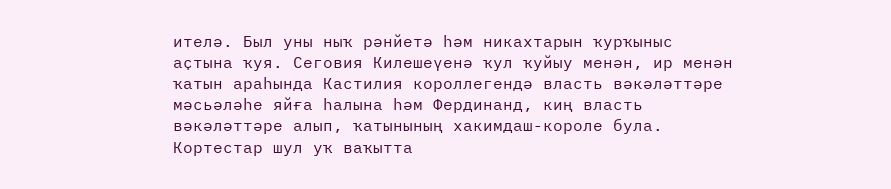ителә. Был уны ныҡ рәнйетә һәм никахтарын ҡурҡыныс аҫтына ҡуя. Сеговия Килешеүенә ҡул ҡуйыу менән, ир менән ҡатын араһында Кастилия короллегендә власть вәкәләттәре мәсьәләһе яйға һалына һәм Фердинанд, киң власть вәкәләттәре алып, ҡатынының хакимдаш-короле була. Кортестар шул уҡ ваҡытта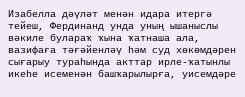Изабелла дәүләт менән идара итергә тейеш, Фердинанд унда уның ышаныслы вәкиле булараҡ ҡына ҡатнаша ала, вазифаға тәғәйенләү һәм суд хөкөмдәрен сығарыу тураһында акттар ирле-ҡатынлы икеһе исеменән башҡарылырға, уисемдәре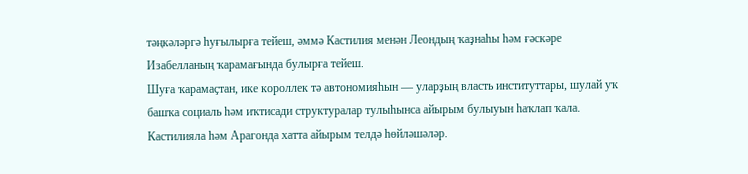тәңкәләргә һуғылырға тейеш, әммә Кастилия менән Леондың ҡаҙнаһы һәм ғәскәре Изабелланың ҡарамағында булырға тейеш.
Шуға ҡарамаҫтан, ике короллек тә автономияһын — уларҙың власть институттары, шулай уҡ башҡа социаль һәм иҡтисади структуралар тулыһынса айырым булыуын һаҡлап ҡала. Кастилияла һәм Арагонда хатта айырым телдә һөйләшәләр.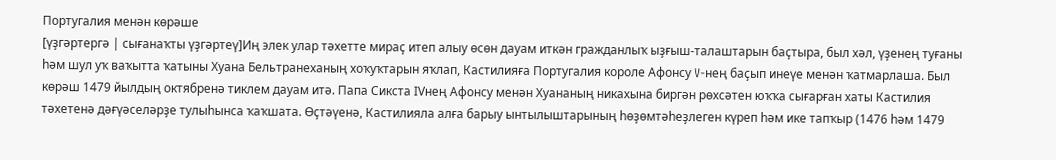Португалия менән көрәше
[үҙгәртергә | сығанаҡты үҙгәртеү]Иң элек улар тәхетте мираҫ итеп алыу өсөн дауам иткән гражданлыҡ ыҙғыш-талаштарын баҫтыра, был хәл, үҙенең туғаны һәм шул уҡ ваҡытта ҡатыны Хуана Бельтранеханың хоҡуҡтарын яҡлап, Кастилияға Португалия короле Афонсу V-нең баҫып инеүе менән ҡатмарлаша. Был көрәш 1479 йылдың октябренә тиклем дауам итә. Папа Сикста IVнең Афонсу менән Хуананың никахына биргән рөхсәтен юҡҡа сығарған хаты Кастилия тәхетенә дәғүәселәрҙе тулыһынса ҡаҡшата. Өҫтәүенә, Кастилияла алға барыу ынтылыштарының һөҙөмтәһеҙлеген күреп һәм ике тапҡыр (1476 һәм 1479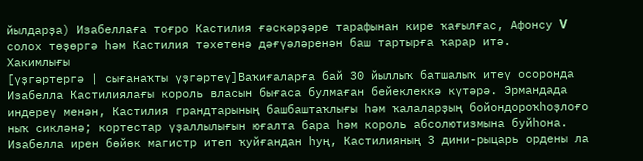йылдарҙа) Изабеллаға тоғро Кастилия ғәскәрҙәре тарафынан кире ҡағылғас, Афонсу V солох төҙөргә һәм Кастилия тәхетенә дәғүәләренән баш тартырға ҡарар итә.
Хакимлығы
[үҙгәртергә | сығанаҡты үҙгәртеү]Ваҡиғаларға бай 30 йыллыҡ батшалыҡ итеү осоронда Изабелла Кастилиялағы король власын бығаса булмаған бейеклеккә күтәрә. Эрмандада индереү менән, Кастилия грандтарының башбаштаҡлығы һәм ҡалаларҙың бойондороҡһоҙлоғо ныҡ сикләнә; кортестар үҙаллылығын юғалта бара һәм король абсолютизмына буйһона. Изабелла ирен бөйөк магистр итеп ҡуйғандан һуң, Кастилияның 3 дини-рыцарь ордены ла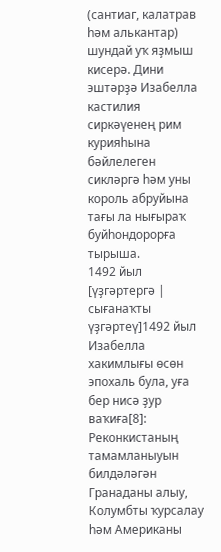(сантиаг, калатрав һәм алькантар) шундай уҡ яҙмыш кисерә. Дини эштәрҙә Изабелла кастилия сиркәүенең рим курияһына бәйлелеген сикләргә һәм уны король абруйына тағы ла нығыраҡ буйһондорорға тырыша.
1492 йыл
[үҙгәртергә | сығанаҡты үҙгәртеү]1492 йыл Изабелла хакимлығы өсөн эпохаль була, уға бер нисә ҙур ваҡиға[8]: Реконкистаның тамамланыуын билдәләгән Гранаданы алыу, Колумбты ҡурсалау һәм Американы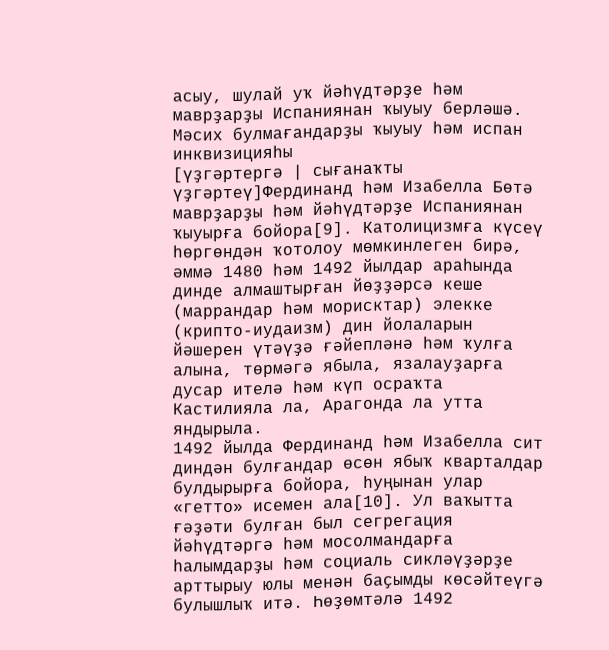асыу, шулай уҡ йәһүдтәрҙе һәм маврҙарҙы Испаниянан ҡыуыу берләшә.
Мәсих булмағандарҙы ҡыуыу һәм испан инквизицияһы
[үҙгәртергә | сығанаҡты үҙгәртеү]Фердинанд һәм Изабелла Бөтә маврҙарҙы һәм йәһүдтәрҙе Испаниянан ҡыуырға бойора[9]. Католицизмға күсеү һөргөндән ҡотолоу мөмкинлеген бирә, әммә 1480 һәм 1492 йылдар араһында динде алмаштырған йөҙҙәрсә кеше (маррандар һәм морисктар) элекке (крипто-иудаизм) дин йолаларын йәшерен үтәүҙә ғәйепләнә һәм ҡулға алына, төрмәгә ябыла, язалауҙарға дусар ителә һәм күп осраҡта Кастилияла ла, Арагонда ла утта яндырыла.
1492 йылда Фердинанд һәм Изабелла сит диндән булғандар өсөн ябыҡ кварталдар булдырырға бойора, һуңынан улар «гетто» исемен ала[10]. Ул ваҡытта ғәҙәти булған был сегрегация йәһүдтәргә һәм мосолмандарға һалымдарҙы һәм социаль сикләүҙәрҙе арттырыу юлы менән баҫымды көсәйтеүгә булышлыҡ итә. Һөҙөмтәлә 1492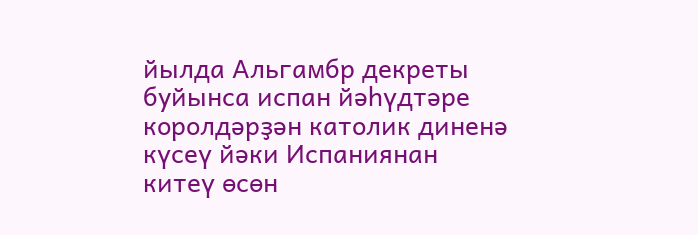йылда Альгамбр декреты буйынса испан йәһүдтәре королдәрҙән католик диненә күсеү йәки Испаниянан китеү өсөн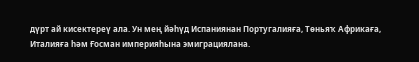дүрт ай кисектереү ала. Ун мең йәһүд Испаниянан Португалияға, Төньяҡ Африкаға, Италияға һәм Ғосман империяһына эмиграциялана.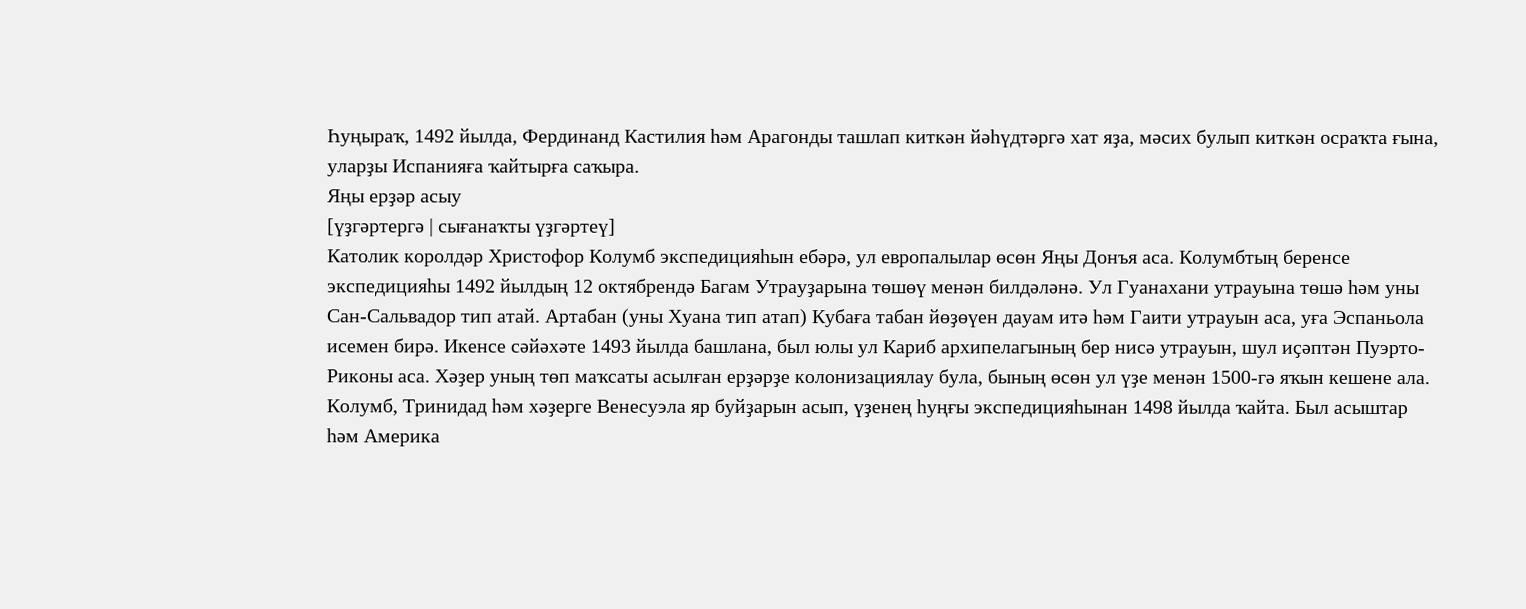Һуңыраҡ, 1492 йылда, Фердинанд Кастилия һәм Арагонды ташлап киткән йәһүдтәргә хат яҙа, мәсих булып киткән осраҡта ғына, уларҙы Испанияға ҡайтырға саҡыра.
Яңы ерҙәр асыу
[үҙгәртергә | сығанаҡты үҙгәртеү]
Католик королдәр Христофор Колумб экспедицияһын ебәрә, ул европалылар өсөн Яңы Донъя аса. Колумбтың беренсе экспедицияһы 1492 йылдың 12 октябрендә Багам Утрауҙарына төшөү менән билдәләнә. Ул Гуанахани утрауына төшә һәм уны Сан-Сальвадор тип атай. Артабан (уны Хуана тип атап) Кубаға табан йөҙөүен дауам итә һәм Гаити утрауын аса, уға Эспаньола исемен бирә. Икенсе сәйәхәте 1493 йылда башлана, был юлы ул Кариб архипелагының бер нисә утрауын, шул иҫәптән Пуэрто-Риконы аса. Хәҙер уның төп маҡсаты асылған ерҙәрҙе колонизациялау була, бының өсөн ул үҙе менән 1500-гә яҡын кешене ала. Колумб, Тринидад һәм хәҙерге Венесуэла яр буйҙарын асып, үҙенең һуңғы экспедицияһынан 1498 йылда ҡайта. Был асыштар һәм Америка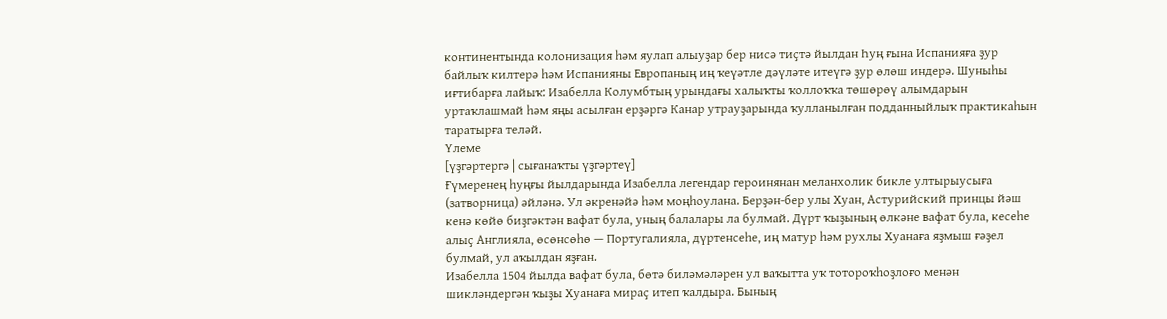континентында колонизация һәм яулап алыуҙар бер нисә тиҫтә йылдан Һуң ғына Испанияға ҙур байлыҡ килтерә һәм Испанияны Европаның иң ҡеүәтле дәүләте итеүгә ҙур өлөш индерә. Шуныһы иғтибарға лайыҡ: Изабелла Колумбтың урындағы халыҡты ҡоллоҡҡа төшөрөү алымдарын уртаҡлашмай һәм яңы асылған ерҙәргә Канар утрауҙарында ҡулланылған подданныйлыҡ практикаһын таратырға теләй.
Үлеме
[үҙгәртергә | сығанаҡты үҙгәртеү]
Ғүмеренең һуңғы йылдарында Изабелла легендар героинянан меланхолик бикле ултырыусыға (затворница) әйләнә. Ул әкренәйә һәм моңһоулана. Берҙән-бер улы Хуан, Астурийский принцы йәш кенә көйө биҙгәктән вафат була, уның балалары ла булмай. Дүрт ҡыҙының өлкәне вафат була, кесеһе алыҫ Англияла, өсөнсөһө — Португалияла, дүртенсеһе, иң матур һәм рухлы Хуанаға яҙмыш ғәҙел булмай, ул аҡылдан яҙған.
Изабелла 1504 йылда вафат була, бөтә биләмәләрен ул ваҡытта уҡ тотороҡһоҙлоғо менән шикләндергән ҡыҙы Хуанаға мираҫ итеп ҡалдыра. Бының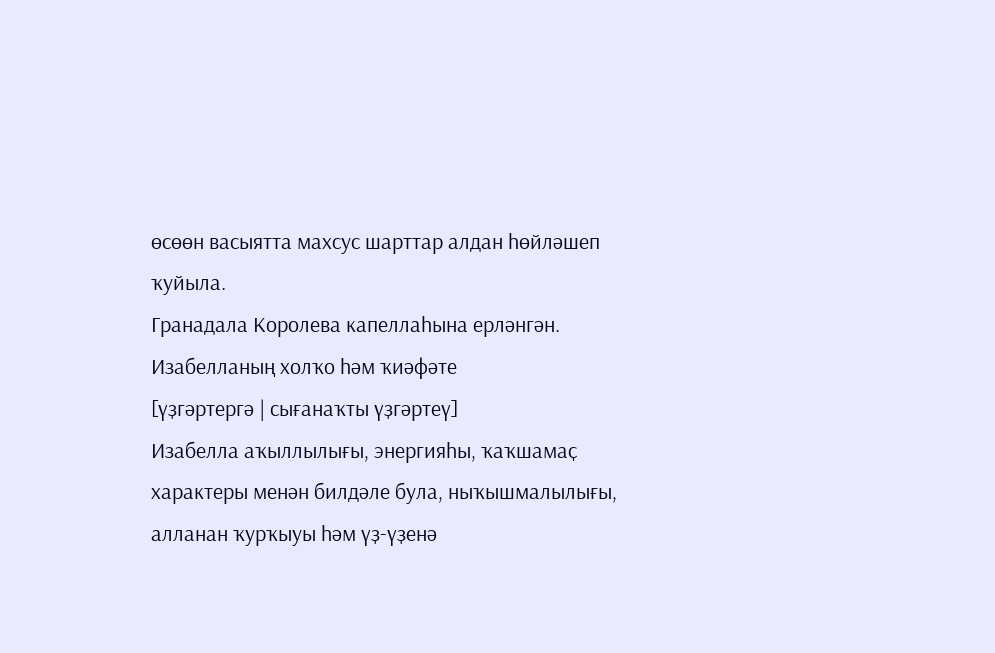өсөөн васыятта махсус шарттар алдан һөйләшеп ҡуйыла.
Гранадала Королева капеллаһына ерләнгән.
Изабелланың холҡо һәм ҡиәфәте
[үҙгәртергә | сығанаҡты үҙгәртеү]
Изабелла аҡыллылығы, энергияһы, ҡаҡшамаҫ характеры менән билдәле була, ныҡышмалылығы, алланан ҡурҡыуы һәм үҙ-үҙенә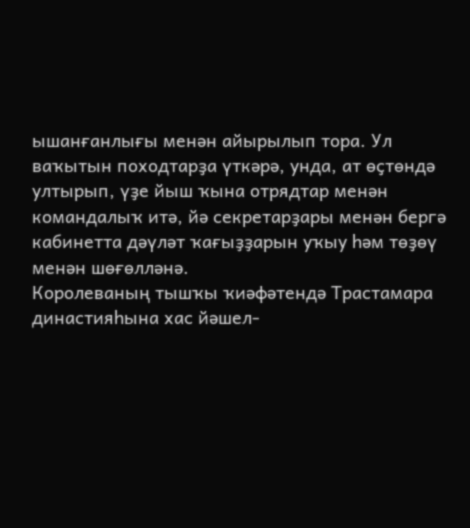ышанғанлығы менән айырылып тора. Ул ваҡытын походтарҙа үткәрә, унда, ат өҫтөндә ултырып, үҙе йыш ҡына отрядтар менән командалыҡ итә, йә секретарҙары менән бергә кабинетта дәүләт ҡағыҙҙарын уҡыу һәм төҙөү менән шөғөлләнә.
Королеваның тышҡы ҡиәфәтендә Трастамара династияһына хас йәшел-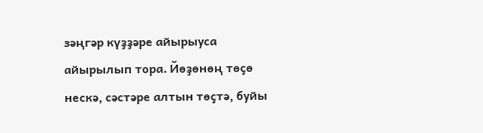зәңгәр күҙҙәре айырыуса айырылып тора. Йөҙөнөң төҫө нескә, сәстәре алтын төҫтә, буйы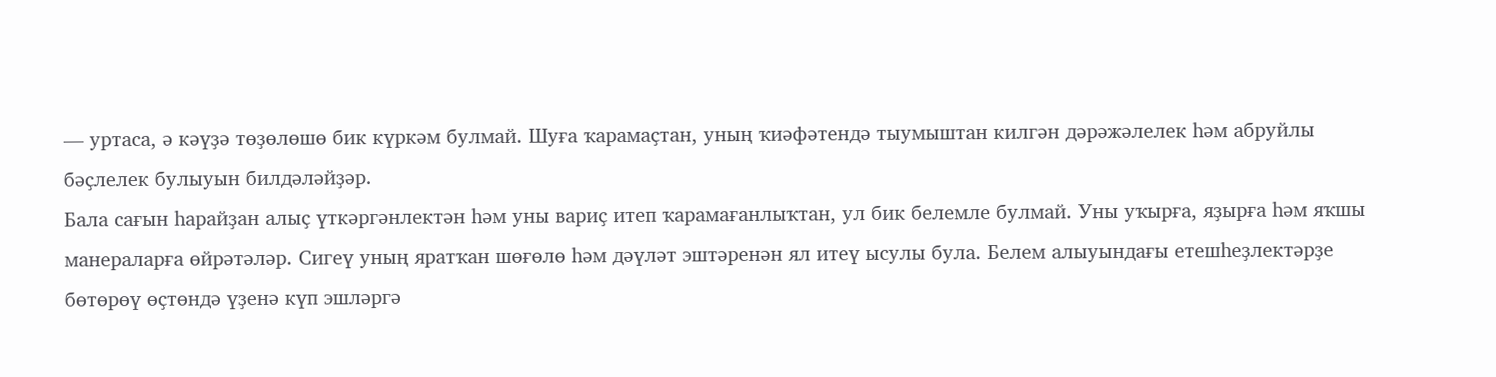— уртаса, ә кәүҙә төҙөлөшө бик күркәм булмай. Шуға ҡарамаҫтан, уның ҡиәфәтендә тыумыштан килгән дәрәжәлелек һәм абруйлы бәҫлелек булыуын билдәләйҙәр.
Бала сағын һарайҙан алыҫ үткәргәнлектән һәм уны вариҫ итеп ҡарамағанлыҡтан, ул бик белемле булмай. Уны уҡырға, яҙырға һәм яҡшы манераларға өйрәтәләр. Сигеү уның яратҡан шөғөлө һәм дәүләт эштәренән ял итеү ысулы була. Белем алыуындағы етешһеҙлектәрҙе бөтөрөү өҫтөндә үҙенә күп эшләргә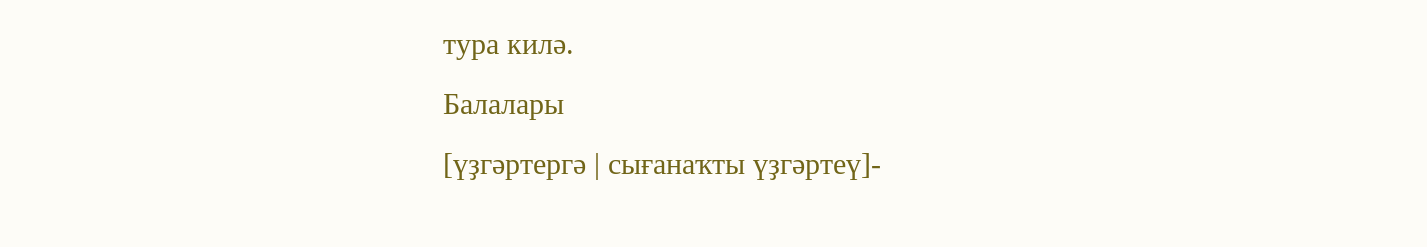тура килә.
Балалары
[үҙгәртергә | сығанаҡты үҙгәртеү]-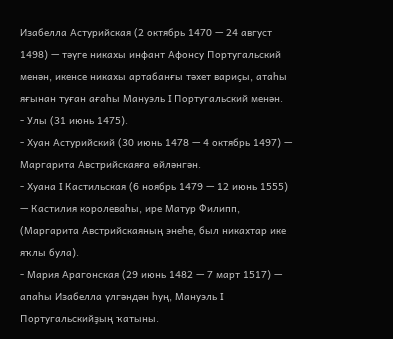Изабелла Астурийская (2 октябрь 1470 — 24 август 1498) — тәүге никахы инфант Афонсу Португальский менән, икенсе никахы артабанғы тәхет вариҫы, атаһы яғынан туған ағаһы Мануэль I Португальский менән.
- Улы (31 июнь 1475).
- Хуан Астурийский (30 июнь 1478 — 4 октябрь 1497) — Маргарита Австрийскаяға өйләнгән.
- Хуана I Кастильская (6 ноябрь 1479 — 12 июнь 1555) — Кастилия королеваһы, ире Матур Филипп, (Маргарита Австрийскаяның энеһе, был никахтар ике яҡлы була).
- Мария Арагонская (29 июнь 1482 — 7 март 1517) — апаһы Изабелла үлгәндән һуң, Мануэль I Португальскийҙың ҡатыны.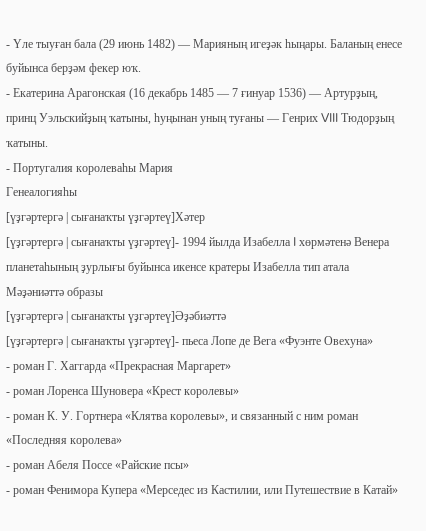- Үле тыуған бала (29 июнь 1482) — Марияның игеҙәк һыңары. Баланың енесе буйынса берҙәм фекер юҡ.
- Екатерина Арагонская (16 декабрь 1485 — 7 ғинуар 1536) — Артурҙың, принц Уэльскийҙың ҡатыны, һуңынан уның туғаны — Генрих VIII Тюдорҙың ҡатыны.
- Португалия королеваһы Мария
Генеалогияһы
[үҙгәртергә | сығанаҡты үҙгәртеү]Хәтер
[үҙгәртергә | сығанаҡты үҙгәртеү]- 1994 йылда Изабелла I хөрмәтенә Венера планетаһының ҙурлығы буйынса икенсе кратеры Изабелла тип атала
Мәҙәниәттә образы
[үҙгәртергә | сығанаҡты үҙгәртеү]Әҙәбиәттә
[үҙгәртергә | сығанаҡты үҙгәртеү]- пьеса Лопе де Вега «Фуэнте Овехуна»
- роман Г. Хаггарда «Прекрасная Маргарет»
- роман Лоренса Шуновера «Крест королевы»
- роман К. У. Гортнера «Клятва королевы», и связанный с ним роман «Последняя королева»
- роман Абеля Поссе «Райские псы»
- роман Фенимора Купера «Мерседес из Кастилии, или Путешествие в Катай»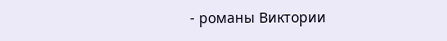- романы Виктории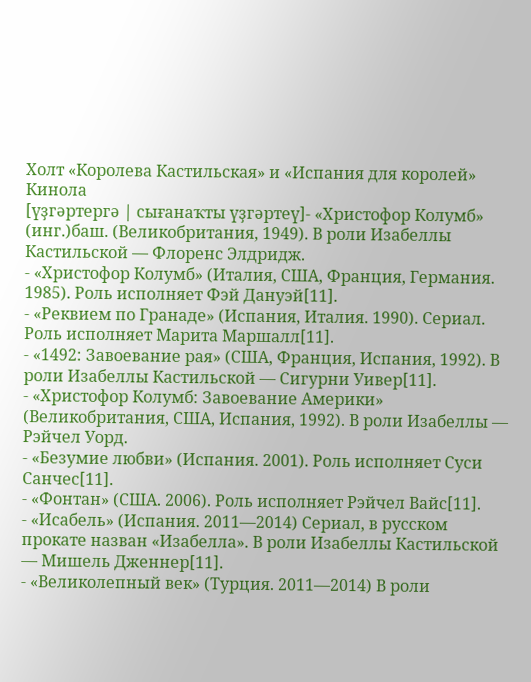Холт «Королева Кастильская» и «Испания для королей»
Кинола
[үҙгәртергә | сығанаҡты үҙгәртеү]- «Христофор Колумб» (инг.)баш. (Великобритания, 1949). В роли Изабеллы Кастильской — Флоренс Элдридж.
- «Христофор Колумб» (Италия, США, Франция, Германия. 1985). Роль исполняет Фэй Дануэй[11].
- «Реквием по Гранаде» (Испания, Италия. 1990). Сериал. Роль исполняет Марита Маршалл[11].
- «1492: Завоевание рая» (США, Франция, Испания, 1992). В роли Изабеллы Кастильской — Сигурни Уивер[11].
- «Христофор Колумб: Завоевание Америки» (Великобритания, США, Испания, 1992). В роли Изабеллы — Рэйчел Уорд.
- «Безумие любви» (Испания. 2001). Роль исполняет Суси Санчес[11].
- «Фонтан» (США. 2006). Роль исполняет Рэйчел Вайс[11].
- «Исабель» (Испания. 2011—2014) Сериал, в русском прокате назван «Изабелла». В роли Изабеллы Кастильской — Мишель Дженнер[11].
- «Великолепный век» (Турция. 2011—2014) В роли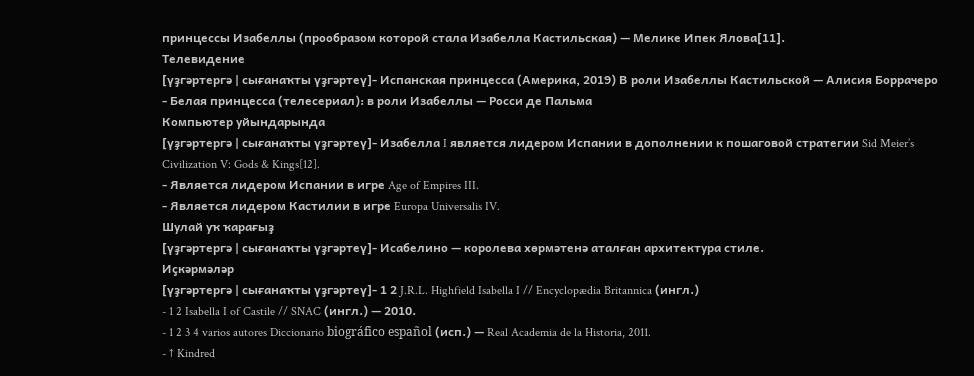принцессы Изабеллы (прообразом которой стала Изабелла Кастильская) — Мелике Ипек Ялова[11].
Телевидение
[үҙгәртергә | сығанаҡты үҙгәртеү]- Испанская принцесса (Америка, 2019) В роли Изабеллы Кастильской — Алисия Боррачеро
- Белая принцесса (телесериал): в роли Изабеллы — Росси де Пальма
Компьютер уйындарында
[үҙгәртергә | сығанаҡты үҙгәртеү]- Изабелла I является лидером Испании в дополнении к пошаговой стратегии Sid Meier’s Civilization V: Gods & Kings[12].
- Является лидером Испании в игре Age of Empires III.
- Является лидером Кастилии в игре Europa Universalis IV.
Шулай уҡ ҡарағыҙ
[үҙгәртергә | сығанаҡты үҙгәртеү]- Исабелино — королева хөрмәтенә аталған архитектура стиле.
Иҫкәрмәләр
[үҙгәртергә | сығанаҡты үҙгәртеү]- 1 2 J.R.L. Highfield Isabella I // Encyclopædia Britannica (ингл.)
- 1 2 Isabella I of Castile // SNAC (ингл.) — 2010.
- 1 2 3 4 varios autores Diccionario biográfico español (исп.) — Real Academia de la Historia, 2011.
- ↑ Kindred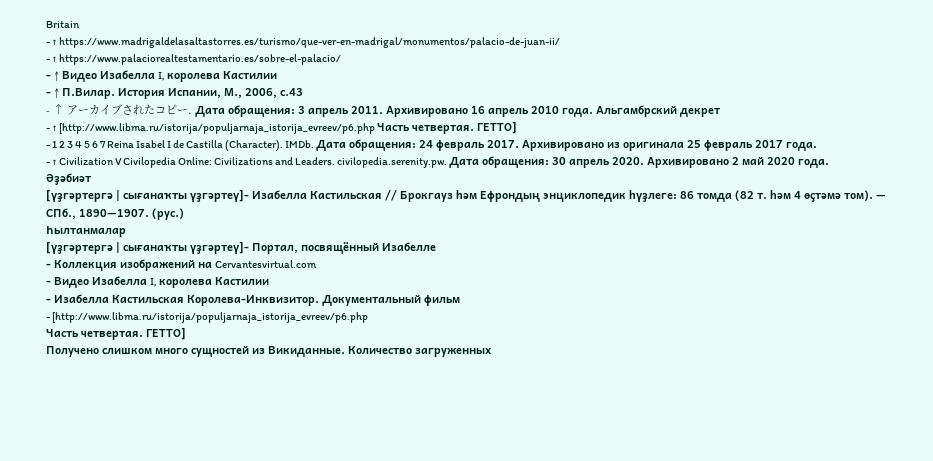Britain
- ↑ https://www.madrigaldelasaltastorres.es/turismo/que-ver-en-madrigal/monumentos/palacio-de-juan-ii/
- ↑ https://www.palaciorealtestamentario.es/sobre-el-palacio/
- ↑ Видео Изабелла I, королева Кастилии
- ↑ П.Вилар. История Испании, М., 2006, с.43
- ↑ アーカイブされたコピー. Дата обращения: 3 апрель 2011. Архивировано 16 апрель 2010 года. Альгамбрский декрет
- ↑ [http://www.libma.ru/istorija/populjarnaja_istorija_evreev/p6.php Часть четвертая. ГЕТТО]
- 1 2 3 4 5 6 7 Reina Isabel I de Castilla (Character). IMDb. Дата обращения: 24 февраль 2017. Архивировано из оригинала 25 февраль 2017 года.
- ↑ Civilization V Civilopedia Online: Civilizations and Leaders. civilopedia.serenity.pw. Дата обращения: 30 апрель 2020. Архивировано 2 май 2020 года.
Әҙәбиәт
[үҙгәртергә | сығанаҡты үҙгәртеү]- Изабелла Кастильская // Брокгауз һәм Ефрондың энциклопедик һүҙлеге: 86 томда (82 т. һәм 4 өҫтәмә том). — СПб., 1890—1907. (рус.)
Һылтанмалар
[үҙгәртергә | сығанаҡты үҙгәртеү]- Портал, посвящённый Изабелле
- Коллекция изображений на Cervantesvirtual.com
- Видео Изабелла I, королева Кастилии
- Изабелла Кастильская Королева-Инквизитор. Документальный фильм
- [http://www.libma.ru/istorija/populjarnaja_istorija_evreev/p6.php
Часть четвертая. ГЕТТО]
Получено слишком много сущностей из Викиданные. Количество загруженных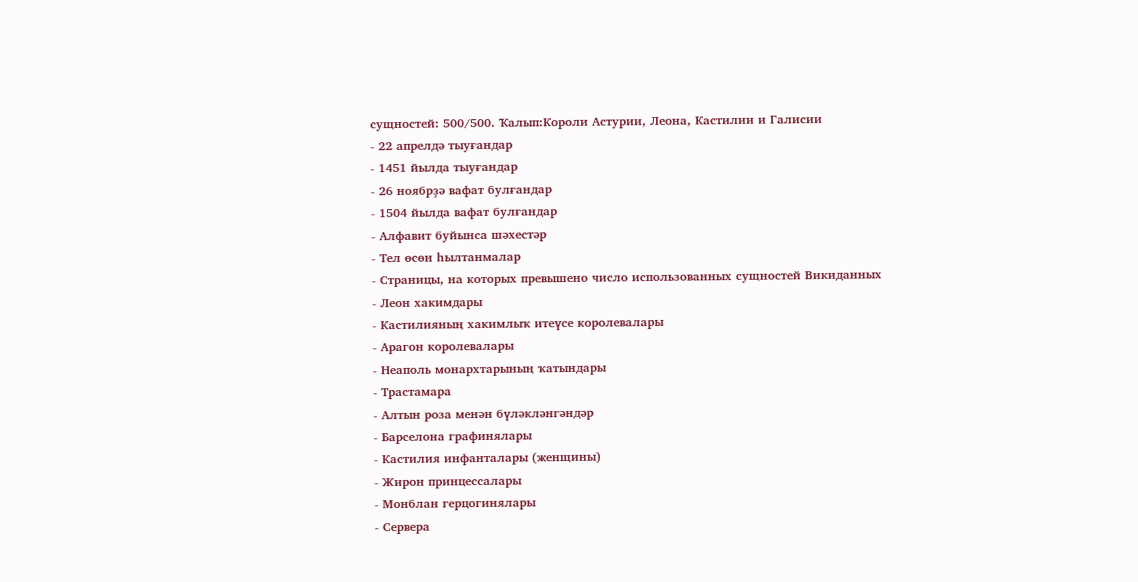сущностей: 500/500. Ҡалып:Короли Астурии, Леона, Кастилии и Галисии
- 22 апрелдә тыуғандар
- 1451 йылда тыуғандар
- 26 ноябрҙә вафат булғандар
- 1504 йылда вафат булғандар
- Алфавит буйынса шәхестәр
- Тел өсөн һылтанмалар
- Страницы, на которых превышено число использованных сущностей Викиданных
- Леон хакимдары
- Кастилияның хакимлыҡ итеүсе королевалары
- Арагон королевалары
- Неаполь монархтарының ҡатындары
- Трастамара
- Алтын роза менән бүләкләнгәндәр
- Барселона графинялары
- Кастилия инфанталары (женщины)
- Жирон принцессалары
- Монблан герцогинялары
- Сервера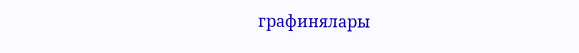графинялары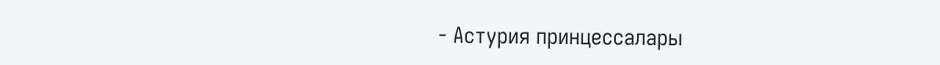- Астурия принцессалары